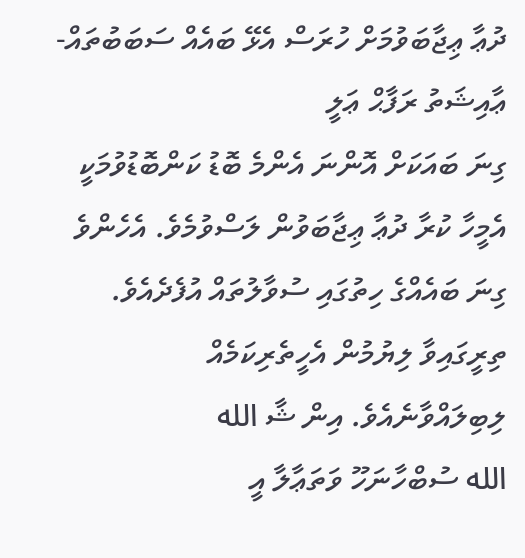ދުޢާ ޢިޖާބަވުމަށް ހުރަސް އެޅޭ ބައެއް ސަބަބުތައް-
ޢާއިޝަތު ރަފާޙް ޢަލީ
ގިނަ ބައަކަށް އޮންނަ އެންމެ ބޮޑު ކަންބޮޑުވުމަކީ އެމީހާ ކުރާ ދުޢާ ޢިޖާބަވުން ލަސްވުމެވެ. އެހެންވެ ގިނަ ބައެއްގެ ހިތުގައި ސުވާލުތައް އުފެދެއެވެ. ތިރީގައިވާ ލިޔުމުން އެހީތެރިކަމެއް ލިބިލައްވާނެއެވެ. އިން ޝާ الله
الله ސުބްހާނަހޫ ވަތަޢާލާ އީ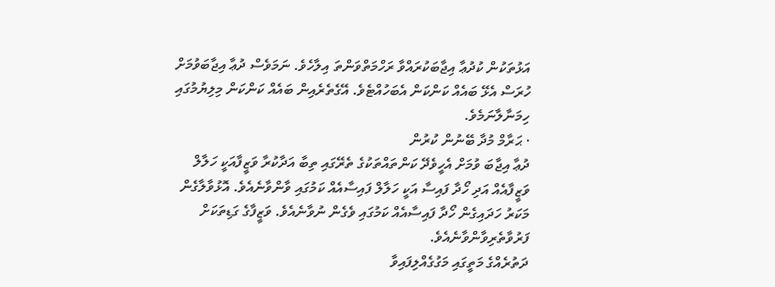އަޅުތަކުން ކުދުޢާ އިޖާބަކުރައްވާ ރަހްމަތްވަންތަ އިލާހެވެ. ނަމަވެސް ދުޢާ އިޖާބަވުމަށް ހުރަސް އެޅޭ ބައެއް ކަންކަން އެބަހުއްޓެވެ. އޭގެތެރެއިން ބައެއް ކަންކަން މިލިޔުމުގައި ހިމަނާލާނަމެވެ.
· ޙަރާމް މުދާ ބޭނުން ކުރުން
ދުޢާ އިޖާބަ ވުމަށް އެހީވެދޭ ކަންތައްތަކުގެ ތެރޭގައި ތިބާ އަދާކުރާ ވަޒީފާއަކީ ހަލާލް ވަޒީފާއެއް އަދި ހޯދާ ފައިސާ އަކީ ހަލާލް ފައިސާއެއް ކަމުގައި ވާންވާނެއެވެ. އޮޅުވާލާގެން މަކަރު ހަދައިގެން ހޯދާ ފައިސާއެއް ކަމުގައި ވެގެން ނުވާނެއެވެ. ވަޒީފާގެ ގަޑިތަކަށް ފަރުވާތެރިވާންވާނެއެވެ.
ދަތުރެއްގެ މަތީގައި މަގުގެއްލިފައިވާ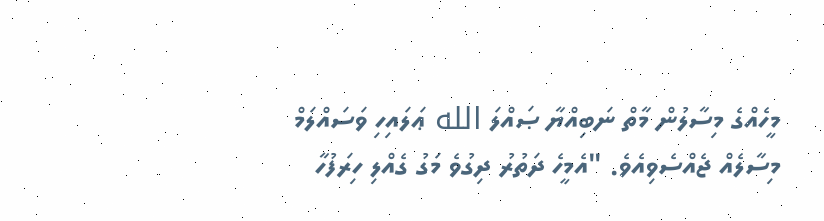މީހެއްގެ މިސާލުން މާތް ނަބިއްޔާ ޞައްލަ الله ޢަލައިހި ވަސައްލަމް މިސާލެއް ޖެއްސެވިއެވެ. "އެމީހެ ދަތުރު ދިގުވެ މަގު ގެއްލި ހިރަފުހާ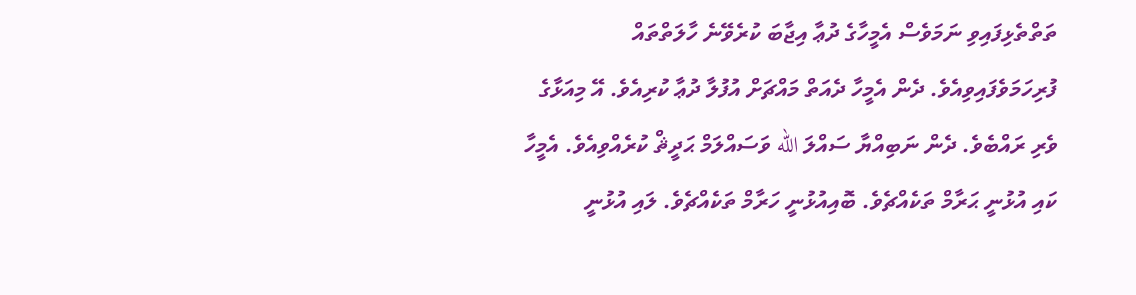ތަތްތެޅިފައިވި ނަމަވެސް އެމީހާގެ ދުޢާ އިޖާބަ ކުރެވޭނެ ހާލަތްތައް ފުރިހަމަވެފައިވިއެވެ. ދެން އެމީހާ ދެއަތް މައްޗަށް އުފުލާ ދުޢާ ކުރިއެވެ. އޭ މިއަޅާގެ ވެރި ރައްބެވެ. ދެން ނަބިއްޔާ ސައްލަ الله ވަސައްލަމް ޙަދީޘް ކުރެއްވިއެވެ. އެމީހާ  ކައި އުޅުނީ ޙަރާމް ތަކެއްޗެވެ. ބޮއިއުޅުނީ ހަރާމް ތަކެއްޗެވެ. ލައި އުޅުނީ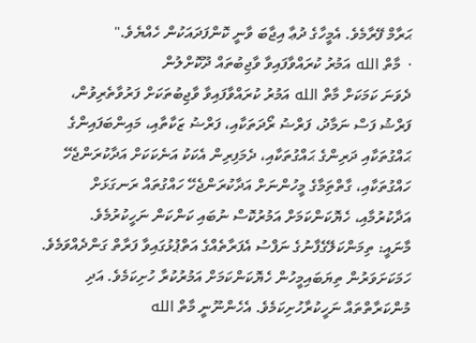ޙަރާމް ފޭރާމެވެ. އެމީހާގެ ދުޢާ އިޖާބަ ވާނީ ކޮންފަދައަކުން ހެއްޔެވެ."
·  މާތް الله އަމުރު ކުރައްވާފައިވާ ވާޖިބުތައް ދޫކޮށްލުން
ދެވަނަ ކަމަކަށް މާތް الله އަމުރު ކުރައްވާފައިވާ ވާޖިބުތަކަށް ފަރުވާތެރިވުން، ފަރްޝު ފަސް ނަމާދު، ފަރްޟު ރޯދަތަކާއި، ފަރްޟު ޒަކާތާއި، މައިންބަފައިންގެ ޙައްގުތަކާއި ދަރިންގެ ޙައްގުތަކާއި، ދެމަފިރިން އެކަކު އަނެކަކަށް އަދާކުރަންޖެހޭ ހައްގުތަކާއި، ގާތްތަިމާގެ މީހުންނަށް އަދާކުރަންޖެހޭ ހައްގުތައް ރަނގަޅަށް އަދާކުރުމާއި، ހެޔޮކަންކަމަށް އަމުރުކޮސް ނުބައި ކަންކަން ނަހީކުރުމެވެ.
މާނައީ: ތިމަންކަލޭގެފާނުގެ ނަފްސު އެފަރާތެއްގެ އަތްޕުޅުގައިވާ ފަރާތް ގަންދެއްވަމެވެ. ހަމަކަށަވަރުން ތިޔަބައިމީހުން ހެޔޮކަންކަމަށް އަމުރުކުރާ ހުށިކަމެވެ. އަދި މުންކަރާތްތައް ނަހީކުރާހުށިކަމެވެ. އެހެންނޫނީ މާތް الله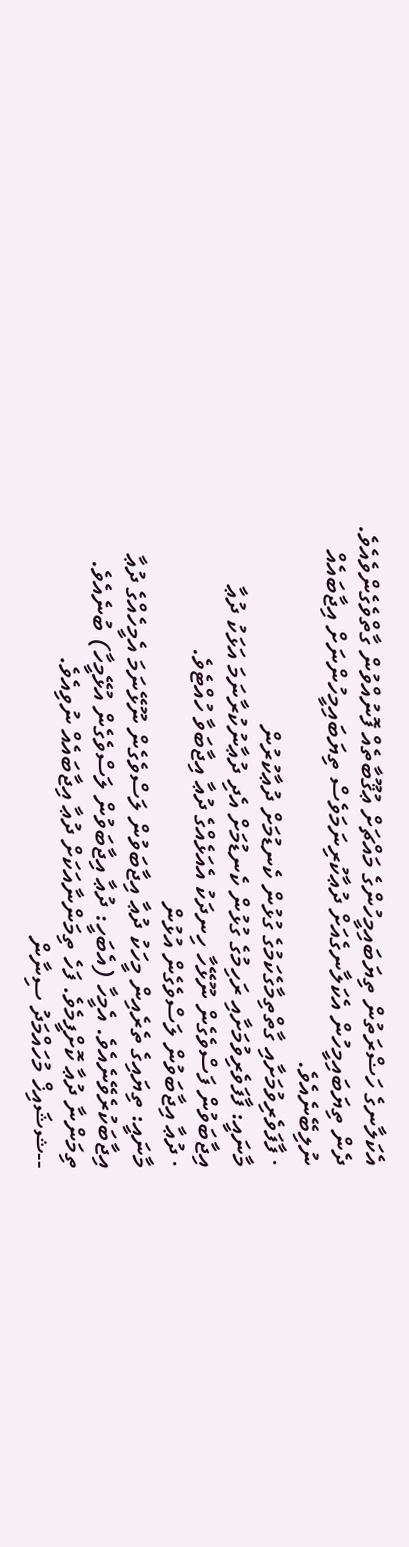އެކަލާނގެ ހަޟްރަތުން ތިޔަބައިމީހުންގެ މައްޗަށް ޢުޤޫބާތެއް ފޮނުއްވުން ގާތްވެގެންވެއެވެ. ދެން ތިޔަބައިމީހުން އެކަލާނގެއަށް ދުޢާކުރިނަމަވެސް ތިޔަބައިމީހުންނަށް އިޖާބައެއް ނުލިބޭނެއެވެ.
· ފާފަވެރިވުމަށާއި ގާތްތިމާގެކަމުގެ ގުޅުން ކެނޑުމަށް ދުޢާކުރުން
މާނައީ: ފާފަވެރިވުމަށާއި ރަހިމުގެ ގުޅުން ކެނޑުމަށް އެދި ދުޢާނުކުރާނަމަ އަޅަކު ދުޢާ އިޖާބަވުން ފަސްވެގެން ނޫޅޭހާ ހިނދަކު އެއަޅެއްގެ ދުޢާ އިޖާބަވާ ހުއްޓެވެ.
· ދުޢާ އިޖާބަވުން ލަސްވެގެން އުޅުން
މާނައީ: ތިޔައިގެ ތެރެއިން މީހަކު ދުޢާ އިޖާބަވުން ލަސްވެގެން ނޫޅޭނަމަ އެމީހެއްގެ ދުޢާ އިޖާބަކުރެވޭނެއެވެ. އެމީހާ (އެބަހީ: ދުޢާ އިޖާބަވުން ލަސްވެގެން އުޅޭމީހާ) ބުނެއެވެ. ތިމަންނާ ދުޢާ ކޮށްފީމެވެ. ފަހެ ތިމަންނާއަކަށް ދުޢާ އިޖާބައެއް ނުވިއެވެ.
--ޝޝައިޚް މުހައްމަދު ސިނާން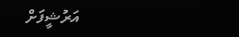އަރުޝީފަށް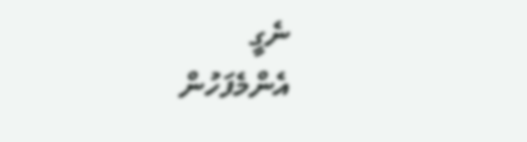ނެގީ
އެންމެފަހުން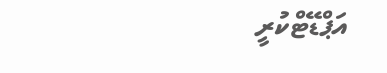އަޕްޑޭޓްކުރީ